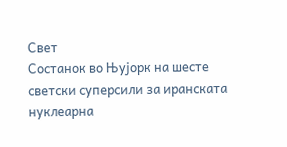Свет
Состанок во Њујорк на шесте светски суперсили за иранската нуклеарна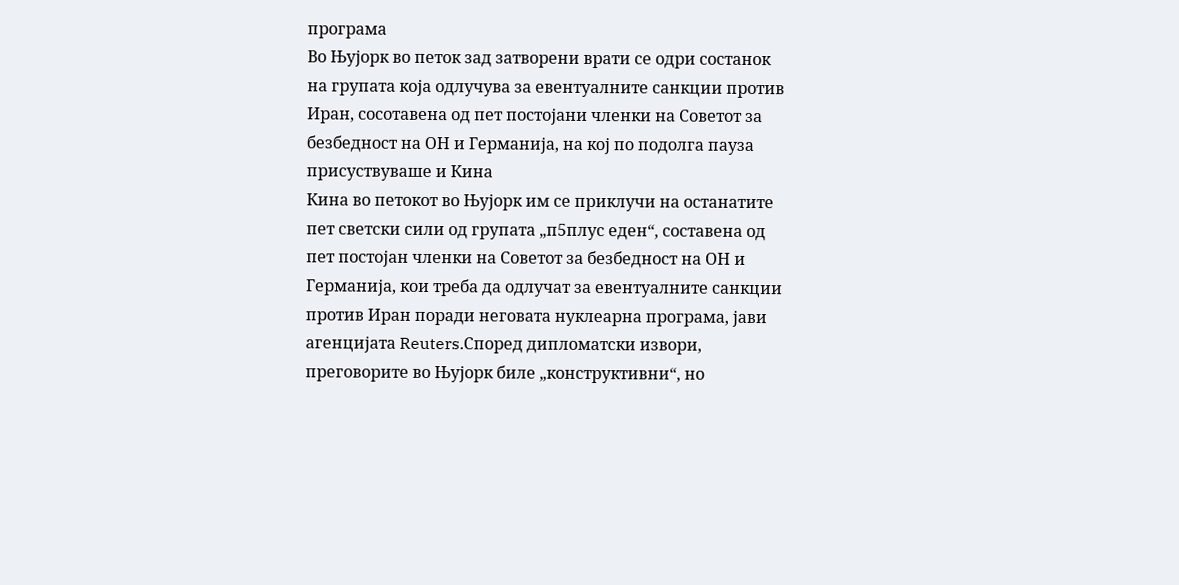програма
Во Њујорк во петок зад затворени врати се одри состанок на групата која одлучува за евентуалните санкции против Иран, сосотавена од пет постојани членки на Советот за безбедност на ОН и Германија, на кој по подолга пауза присуствуваше и Кина
Кина во петокот во Њујорк им се приклучи на останатите пет светски сили од групата „п5плус еден“, составена од пет постојан членки на Советот за безбедност на ОН и Германија, кои треба да одлучат за евентуалните санкции против Иран поради неговата нуклеарна програма, јави агенцијата Reuters.Според дипломатски извори, преговорите во Њујорк биле „конструктивни“, но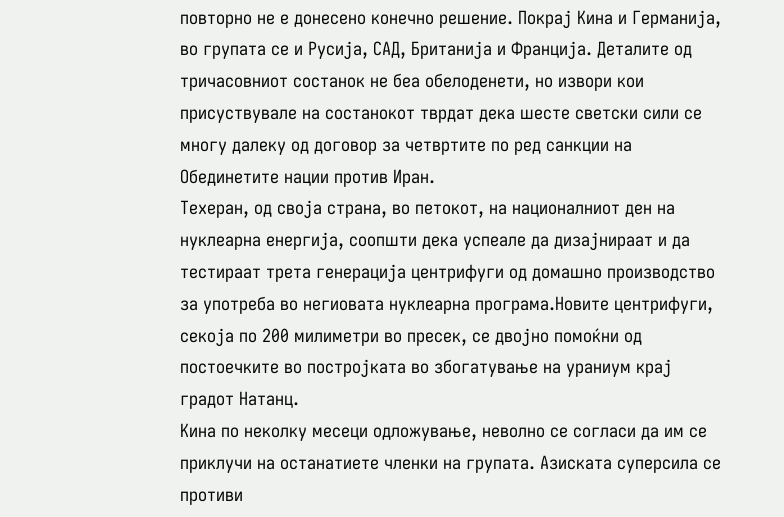повторно не е донесено конечно решение. Покрај Кина и Германија, во групата се и Русија, САД, Британија и Франција. Деталите од тричасовниот состанок не беа обелоденети, но извори кои присуствувале на состанокот тврдат дека шесте светски сили се многу далеку од договор за четвртите по ред санкции на Обединетите нации против Иран.
Техеран, од своја страна, во петокот, на националниот ден на нуклеарна енергија, соопшти дека успеале да дизајнираат и да тестираат трета генерација центрифуги од домашно производство за употреба во негиовата нуклеарна програма.Новите центрифуги, секоја по 200 милиметри во пресек, се двојно помоќни од постоечките во постројката во збогатување на ураниум крај градот Натанц.
Кина по неколку месеци одложување, неволно се согласи да им се приклучи на останатиете членки на групата. Азиската суперсила се противи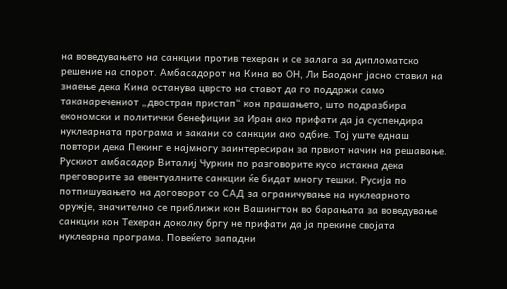на воведувањето на санкции против техеран и се залага за дипломатско решение на спорот. Амбасадорот на Кина во ОН, Ли Баодонг јасно ставил на знаење дека Кина останува цврсто на ставот да го поддржи само таканаречениот „двостран пристап“ кон прашањето, што подразбира економски и политички бенефиции за Иран ако прифати да ја суспендира нуклеарната програма и закани со санкции ако одбие. Тој уште еднаш повтори дека Пекинг е најмногу заинтересиран за првиот начин на решавање. Рускиот амбасадор Виталиј Чуркин по разговорите кусо истакна дека преговорите за евентуалните санкции ќе бидат многу тешки. Русија по потпишувањето на договорот со САД за ограничување на нуклеарното оружје, значително се приближи кон Вашингтон во барањата за воведување санкции кон Техеран доколку бргу не прифати да ја прекине својата нуклеарна програма. Повеќето западни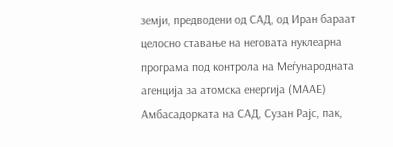земји, предводени од САД, од Иран бараат целосно ставање на неговата нуклеарна програма под контрола на Меѓународната агенција за атомска енергија (МААЕ)
Амбасадорката на САД, Сузан Рајс, пак,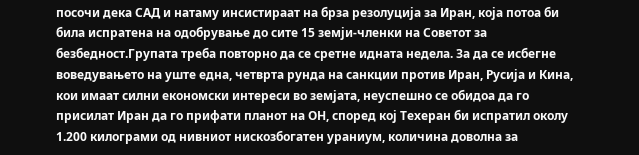посочи дека САД и натаму инсистираат на брза резолуција за Иран, која потоа би била испратена на одобрување до сите 15 земји-членки на Советот за безбедност.Групата треба повторно да се сретне идната недела. За да се исбегне воведувањето на уште една, четврта рунда на санкции против Иран, Русија и Кина, кои имаат силни економски интереси во земјата, неуспешно се обидоа да го присилат Иран да го прифати планот на ОН, според кој Техеран би испратил околу 1.200 килограми од нивниот нискозбогатен ураниум, количина доволна за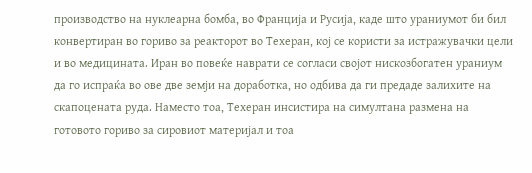производство на нуклеарна бомба, во Франција и Русија, каде што ураниумот би бил конвертиран во гориво за реакторот во Техеран, кој се користи за истражувачки цели и во медицината. Иран во повеќе наврати се согласи својот нискозбогатен ураниум да го испраќа во ове две земји на доработка, но одбива да ги предаде залихите на скапоцената руда. Наместо тоа, Техеран инсистира на симултана размена на готовото гориво за сировиот материјал и тоа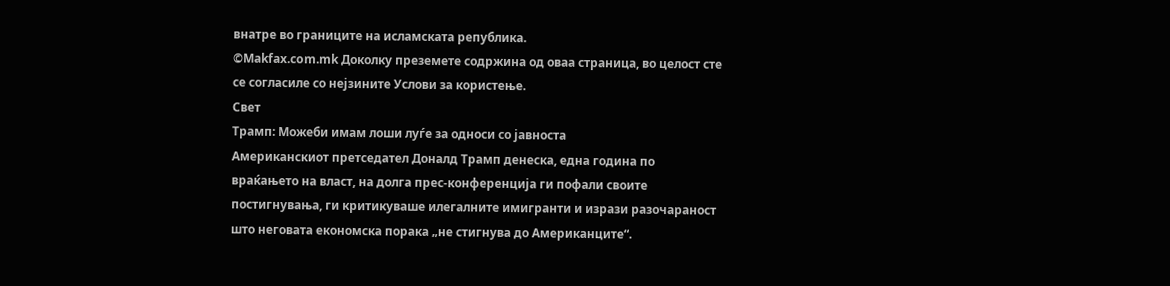внатре во границите на исламската република.
©Makfax.com.mk Доколку преземете содржина од оваа страница, во целост сте се согласиле со нејзините Услови за користење.
Свет
Трамп: Можеби имам лоши луѓе за односи со јавноста
Американскиот претседател Доналд Трамп денеска, една година по враќањето на власт, на долга прес-конференција ги пофали своите постигнувања, ги критикуваше илегалните имигранти и изрази разочараност што неговата економска порака „не стигнува до Американците“.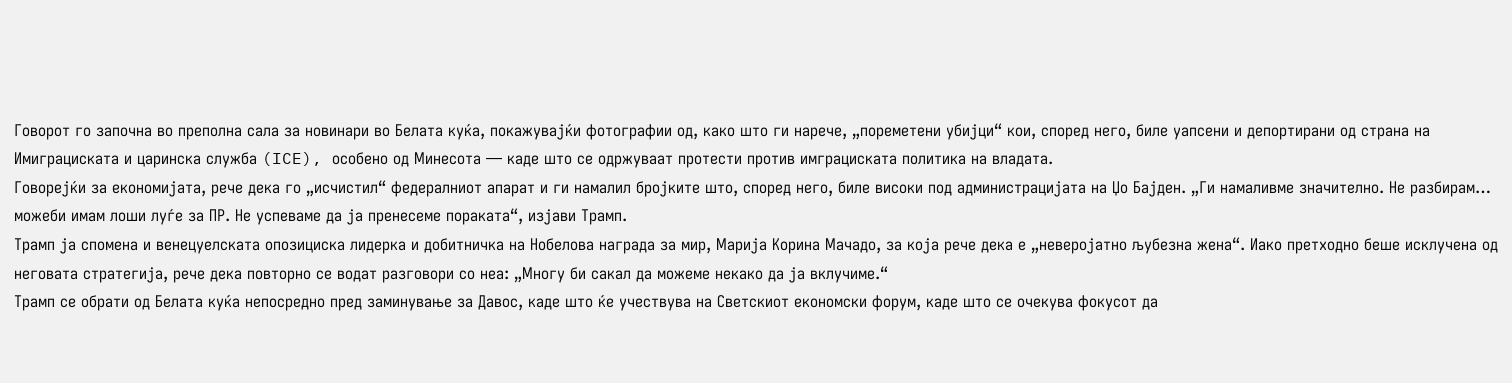Говорот го започна во преполна сала за новинари во Белата куќа, покажувајќи фотографии од, како што ги нарече, „пореметени убијци“ кои, според него, биле уапсени и депортирани од страна на Имиграциската и царинска служба (ICE), особено од Минесота — каде што се одржуваат протести против имграциската политика на владата.
Говорејќи за економијата, рече дека го „исчистил“ федералниот апарат и ги намалил бројките што, според него, биле високи под администрацијата на Џо Бајден. „Ги намаливме значително. Не разбирам… можеби имам лоши луѓе за ПР. Не успеваме да ја пренесеме пораката“, изјави Трамп.
Трамп ја спомена и венецуелската опозициска лидерка и добитничка на Нобелова награда за мир, Марија Корина Мачадо, за која рече дека е „неверојатно љубезна жена“. Иако претходно беше исклучена од неговата стратегија, рече дека повторно се водат разговори со неа: „Многу би сакал да можеме некако да ја вклучиме.“
Трамп се обрати од Белата куќа непосредно пред заминување за Давос, каде што ќе учествува на Светскиот економски форум, каде што се очекува фокусот да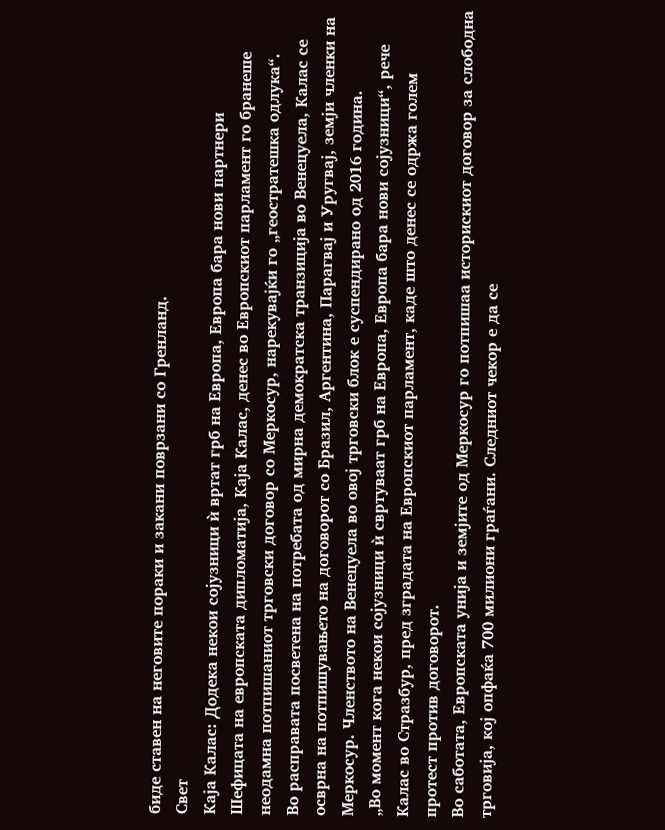биде ставен на неговите пораки и закани поврзани со Гренланд.
Свет
Каја Калас: Додека некои сојузници ѝ вртат грб на Европа, Европа бара нови партнери
Шефицата на европската дипломатија, Каја Калас, денес во Европскиот парламент го бранеше неодамна потпишаниот трговски договор со Меркосур, нарекувајќи го „геостратешка одлука“.
Во расправата посветена на потребата од мирна демократска транзиција во Венецуела, Калас се осврна на потпишувањето на договорот со Бразил, Аргентина, Парагвај и Уругвај, земји членки на Меркосур. Членството на Венецуела во овој трговски блок е суспендирано од 2016 година.
„Во момент кога некои сојузници ѝ свртуваат грб на Европа, Европа бара нови сојузници“, рече Калас во Стразбур, пред зградата на Европскиот парламент, каде што денес се одржа голем протест против договорот.
Во саботата, Европската унија и земјите од Меркосур го потпишаа историскиот договор за слободна трговија, кој опфаќа 700 милиони граѓани. Следниот чекор е да се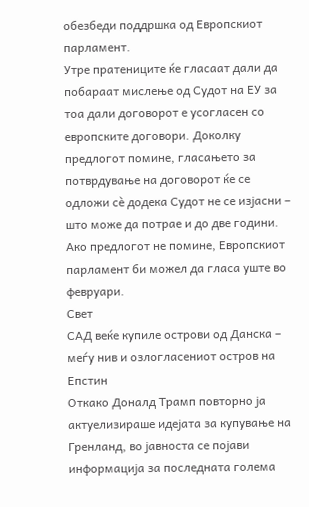обезбеди поддршка од Европскиот парламент.
Утре пратениците ќе гласаат дали да побараат мислење од Судот на ЕУ за тоа дали договорот е усогласен со европските договори. Доколку предлогот помине, гласањето за потврдување на договорот ќе се одложи сè додека Судот не се изјасни – што може да потрае и до две години. Ако предлогот не помине, Европскиот парламент би можел да гласа уште во февруари.
Свет
САД веќе купиле острови од Данска – меѓу нив и озлогласениот остров на Епстин
Откако Доналд Трамп повторно ја актуелизираше идејата за купување на Гренланд, во јавноста се појави информација за последната голема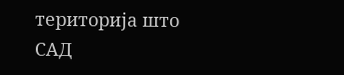територија што САД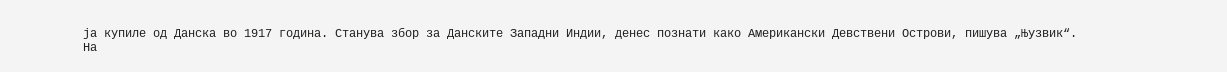ја купиле од Данска во 1917 година. Станува збор за Данските Западни Индии, денес познати како Американски Девствени Острови, пишува „Њузвик“.
На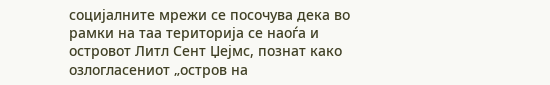социјалните мрежи се посочува дека во рамки на таа територија се наоѓа и островот Литл Сент Џејмс, познат како озлогласениот „остров на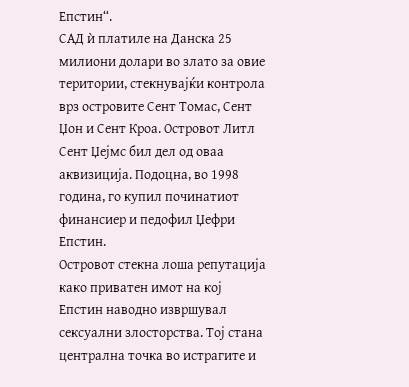Епстин“.
САД ѝ платиле на Данска 25 милиони долари во злато за овие територии, стекнувајќи контрола врз островите Сент Томас, Сент Џон и Сент Кроа. Островот Литл Сент Џејмс бил дел од оваа аквизиција. Подоцна, во 1998 година, го купил починатиот финансиер и педофил Џефри Епстин.
Островот стекна лоша репутација како приватен имот на кој Епстин наводно извршувал сексуални злосторства. Тој стана централна точка во истрагите и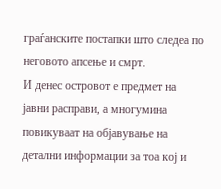граѓанските постапки што следеа по неговото апсење и смрт.
И денес островот е предмет на јавни расправи, а многумина повикуваат на објавување на детални информации за тоа кој и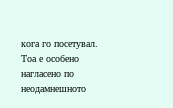кога го посетувал. Тоа е особено нагласено по неодамнешното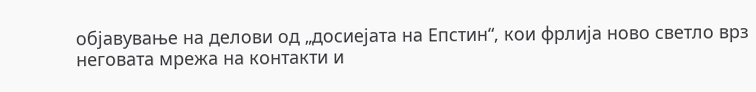објавување на делови од „досиејата на Епстин“, кои фрлија ново светло врз неговата мрежа на контакти и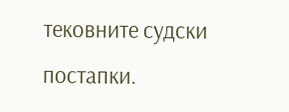тековните судски постапки.